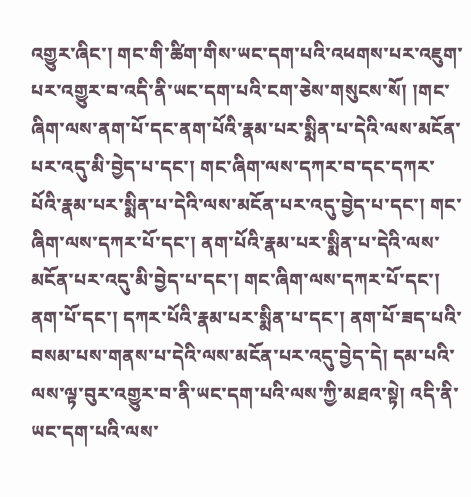འགྱུར་ཞིང་། གང་གི་ཚིག་གིས་ཡང་དག་པའི་འཕགས་པར་འཇུག་པར་འགྱུར་བ་འདི་ནི་ཡང་དག་པའི་ངག་ཅེས་གསུངས་སོ། །གང་ཞིག་ལས་ནག་པོ་དང་ནག་པོའི་རྣམ་པར་སྨིན་པ་དེའི་ལས་མངོན་པར་འདུ་མི་བྱེད་པ་དང་། གང་ཞིག་ལས་དཀར་བ་དང་དཀར་པོའི་རྣམ་པར་སྨིན་པ་དེའི་ལས་མངོན་པར་འདུ་བྱེད་པ་དང་། གང་ཞིག་ལས་དཀར་པོ་དང་། ནག་པོའི་རྣམ་པར་སྨིན་པ་དེའི་ལས་མངོན་པར་འདུ་མི་བྱེད་པ་དང་། གང་ཞིག་ལས་དཀར་པོ་དང་། ནག་པོ་དང་། དཀར་པོའི་རྣམ་པར་སྨིན་པ་དང་། ནག་པོ་ཟད་པའི་བསམ་པས་གནས་པ་དེའི་ལས་མངོན་པར་འདུ་བྱེད་དེ། དམ་པའི་ལས་ལྟ་བུར་འགྱུར་བ་ནི་ཡང་དག་པའི་ལས་ཀྱི་མཐའ་སྟེ། འདི་ནི་ཡང་དག་པའི་ལས་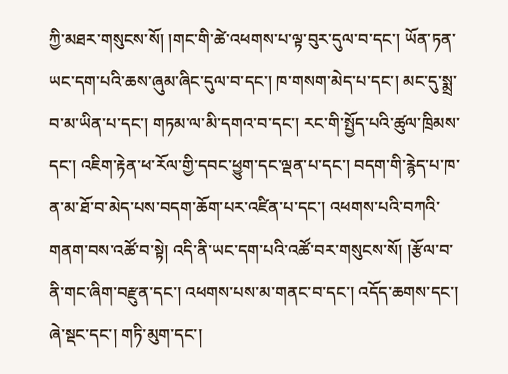ཀྱི་མཐར་གསུངས་སོ། །གང་གི་ཚེ་འཕགས་པ་ལྟ་བུར་དུལ་བ་དང་། ཡོན་ཏན་ཡང་དག་པའི་ཆས་ཞུམ་ཞིང་དུལ་བ་དང་། ཁ་གསག་མེད་པ་དང་། མང་དུ་སྨྲ་བ་མ་ཡིན་པ་དང་། གཏམ་ལ་མི་དགའ་བ་དང་། རང་གི་སྤྱོད་པའི་ཚུལ་ཁྲིམས་དང་། འཇིག་རྟེན་ཕ་རོལ་གྱི་དབང་ཕྱུག་དང་ལྡན་པ་དང་། བདག་གི་རྙེད་པ་ཁ་ན་མ་ཐོ་བ་མེད་པས་བདག་ཆོག་པར་འཛིན་པ་དང་། འཕགས་པའི་བཀའི་གནག་བས་འཚོ་བ་སྟེ། འདི་ནི་ཡང་དག་པའི་འཚོ་བར་གསུངས་སོ། །རྩོལ་བ་ནི་གང་ཞིག་བརྫུན་དང་། འཕགས་པས་མ་གནང་བ་དང་། འདོད་ཆགས་དང་། ཞེ་སྡང་དང་། གཏི་མུག་དང་།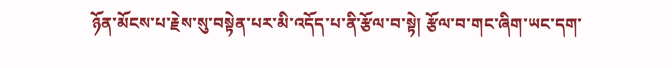ཉོན་མོངས་པ་རྗེས་སུ་བསྟེན་པར་མི་འདོད་པ་ནི་རྩོལ་བ་སྟེ། རྩོལ་བ་གང་ཞིག་ཡང་དག་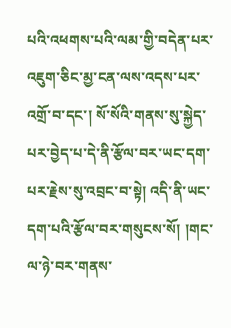པའི་འཕགས་པའི་ལམ་གྱི་བདེན་པར་འཇུག་ཅིང་མྱ་ངན་ལས་འདས་པར་འགྲོ་བ་དང་། སོ་སོའི་གནས་སུ་སྐྱེད་པར་བྱེད་པ་དེ་ནི་རྩོལ་བར་ཡང་དག་པར་རྗེས་སུ་འབྲང་བ་སྟེ། འདི་ནི་ཡང་དག་པའི་རྩོལ་བར་གསུངས་སོ། །གང་ལ་ཉེ་བར་གནས་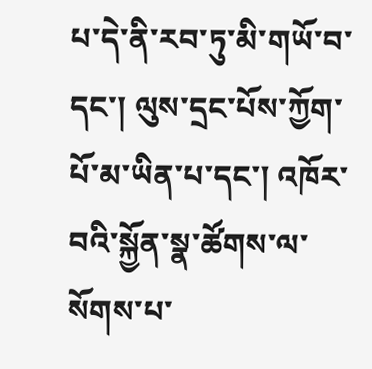པ་དེ་ནི་རབ་ཏུ་མི་གཡོ་བ་དང་། ལུས་དྲང་པོས་ཀྱོག་པོ་མ་ཡིན་པ་དང་། འཁོར་བའི་སྐྱོན་སྣ་ཚོགས་ལ་སོགས་པ་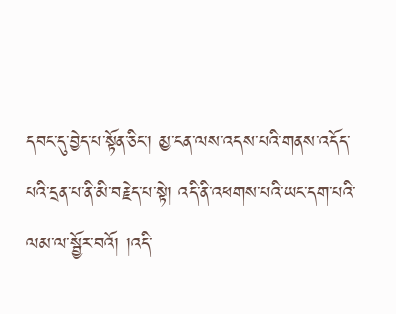དབང་དུ་བྱེད་པ་སྟོན་ཅིང་། མྱ་ངན་ལས་འདས་པའི་གནས་འདོད་པའི་དྲན་པ་ནི་མི་བརྗེད་པ་སྟེ། འདི་ནི་འཕགས་པའི་ཡང་དག་པའི་ལམ་ལ་སྦྱོར་བའོ། །འདི་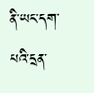ནི་ཡང་དག་པའི་དྲན་